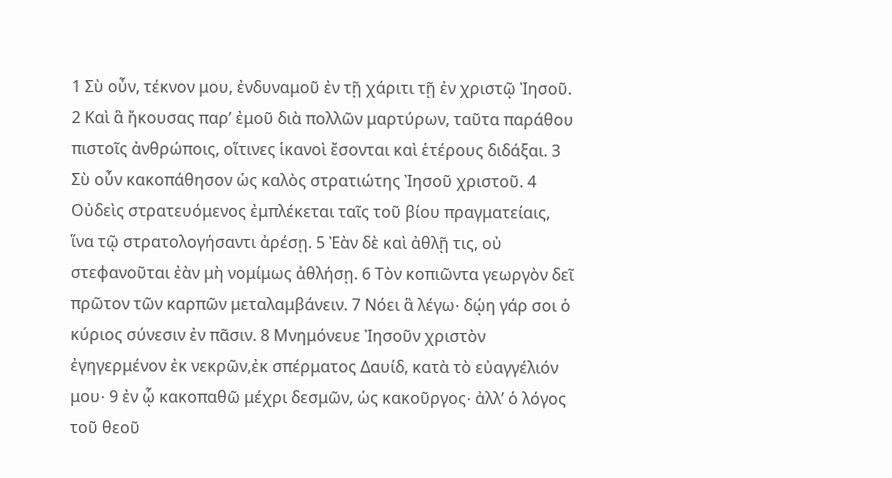1 Σὺ οὖν, τέκνον μου, ἐνδυναμοῦ ἐν τῇ χάριτι τῇ ἐν χριστῷ Ἰησοῦ. 2 Καὶ ἃ ἤκουσας παρ’ ἐμοῦ διὰ πολλῶν μαρτύρων, ταῦτα παράθου πιστοῖς ἀνθρώποις, οἵτινες ἱκανοὶ ἔσονται καὶ ἑτέρους διδάξαι. 3 Σὺ οὖν κακοπάθησον ὡς καλὸς στρατιώτης Ἰησοῦ χριστοῦ. 4 Οὐδεὶς στρατευόμενος ἐμπλέκεται ταῖς τοῦ βίου πραγματείαις, ἵνα τῷ στρατολογήσαντι ἀρέσῃ. 5 Ἐὰν δὲ καὶ ἀθλῇ τις, οὐ στεφανοῦται ἐὰν μὴ νομίμως ἀθλήσῃ. 6 Τὸν κοπιῶντα γεωργὸν δεῖ πρῶτον τῶν καρπῶν μεταλαμβάνειν. 7 Νόει ἃ λέγω∙ δῴη γάρ σοι ὁ κύριος σύνεσιν ἐν πᾶσιν. 8 Μνημόνευε Ἰησοῦν χριστὸν ἐγηγερμένον ἐκ νεκρῶν,ἐκ σπέρματος Δαυίδ, κατὰ τὸ εὐαγγέλιόν μου∙ 9 ἐν ᾧ κακοπαθῶ μέχρι δεσμῶν, ὡς κακοῦργος∙ ἀλλ’ ὁ λόγος τοῦ θεοῦ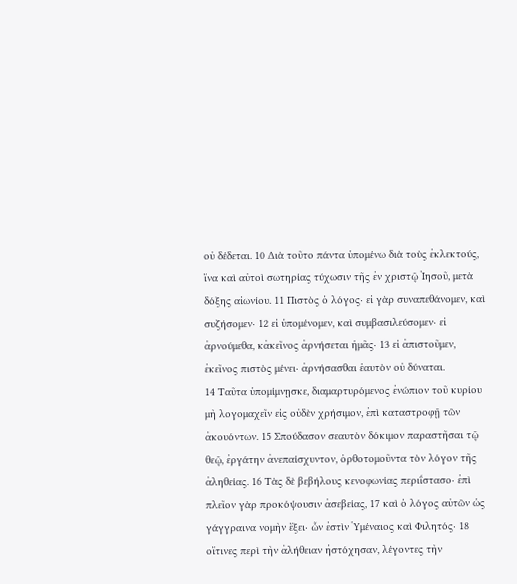οὐ δέδεται. 10 Διὰ τοῦτο πάντα ὑπομένω διὰ τοὺς ἐκλεκτούς, ἵνα καὶ αὐτοὶ σωτηρίας τύχωσιν τῆς ἐν χριστῷ Ἰησοῦ, μετὰ δόξης αἰωνίου. 11 Πιστὸς ὁ λόγος∙ εἰ γὰρ συναπεθάνομεν, καὶ συζήσομεν∙ 12 εἰ ὑπομένομεν, καὶ συμβασιλεύσομεν∙ εἰ ἀρνούμεθα, κἀκεῖνος ἀρνήσεται ἡμᾶς∙ 13 εἰ ἀπιστοῦμεν, ἐκεῖνος πιστὸς μένει∙ ἀρνήσασθαι ἑαυτὸν οὐ δύναται.
14 Ταῦτα ὑπομίμνῃσκε, διαμαρτυρόμενος ἐνώπιον τοῦ κυρίου μὴ λογομαχεῖν εἰς οὐδὲν χρήσιμον, ἐπὶ καταστροφῇ τῶν ἀκουόντων. 15 Σπούδασον σεαυτὸν δόκιμον παραστῆσαι τῷ θεῷ, ἐργάτην ἀνεπαίσχυντον, ὀρθοτομοῦντα τὸν λόγον τῆς ἀληθείας. 16 Τὰς δὲ βεβήλους κενοφωνίας περιΐστασο∙ ἐπὶ πλεῖον γὰρ προκόψουσιν ἀσεβείας, 17 καὶ ὁ λόγος αὐτῶν ὡς γάγγραινα νομὴν ἕξει∙ ὧν ἐστὶν Ὑμέναιος καὶ Φιλητός∙ 18 οἵτινες περὶ τὴν ἀλήθειαν ἠστόχησαν, λέγοντες τὴν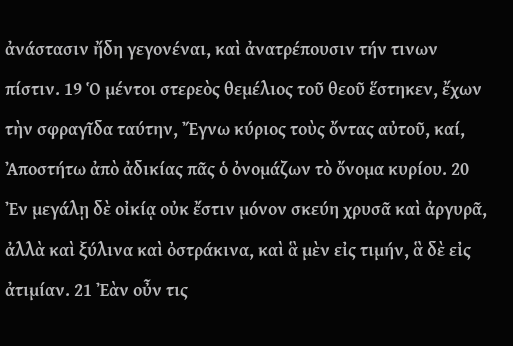ἀνάστασιν ἤδη γεγονέναι, καὶ ἀνατρέπουσιν τήν τινων πίστιν. 19 Ὁ μέντοι στερεὸς θεμέλιος τοῦ θεοῦ ἕστηκεν, ἔχων τὴν σφραγῖδα ταύτην, Ἔγνω κύριος τοὺς ὄντας αὐτοῦ, καί, Ἀποστήτω ἀπὸ ἀδικίας πᾶς ὁ ὀνομάζων τὸ ὄνομα κυρίου. 20 Ἐν μεγάλῃ δὲ οἰκίᾳ οὐκ ἔστιν μόνον σκεύη χρυσᾶ καὶ ἀργυρᾶ, ἀλλὰ καὶ ξύλινα καὶ ὀστράκινα, καὶ ἃ μὲν εἰς τιμήν, ἃ δὲ εἰς ἀτιμίαν. 21 Ἐὰν οὖν τις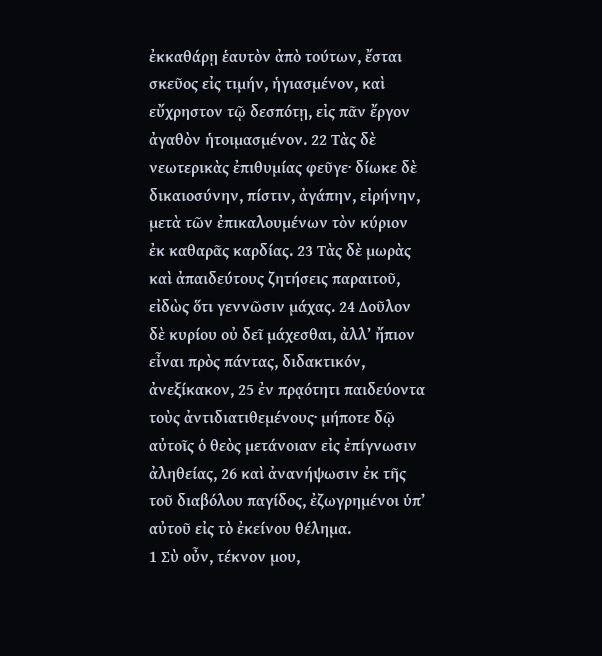ἐκκαθάρῃ ἑαυτὸν ἀπὸ τούτων, ἔσται σκεῦος εἰς τιμήν, ἡγιασμένον, καὶ εὔχρηστον τῷ δεσπότῃ, εἰς πᾶν ἔργον ἀγαθὸν ἡτοιμασμένον. 22 Τὰς δὲ νεωτερικὰς ἐπιθυμίας φεῦγε∙ δίωκε δὲ δικαιοσύνην, πίστιν, ἀγάπην, εἰρήνην, μετὰ τῶν ἐπικαλουμένων τὸν κύριον ἐκ καθαρᾶς καρδίας. 23 Τὰς δὲ μωρὰς καὶ ἀπαιδεύτους ζητήσεις παραιτοῦ, εἰδὼς ὅτι γεννῶσιν μάχας. 24 Δοῦλον δὲ κυρίου οὐ δεῖ μάχεσθαι, ἀλλ’ ἤπιον εἶναι πρὸς πάντας, διδακτικόν, ἀνεξίκακον, 25 ἐν πρᾳότητι παιδεύοντα τοὺς ἀντιδιατιθεμένους∙ μήποτε δῷ αὐτοῖς ὁ θεὸς μετάνοιαν εἰς ἐπίγνωσιν ἀληθείας, 26 καὶ ἀνανήψωσιν ἐκ τῆς τοῦ διαβόλου παγίδος, ἐζωγρημένοι ὑπ’ αὐτοῦ εἰς τὸ ἐκείνου θέλημα.
1 Σὺ οὖν, τέκνον μου,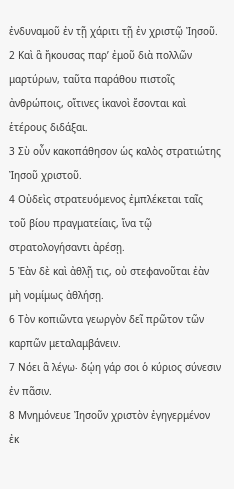ἐνδυναμοῦ ἐν τῇ χάριτι τῇ ἐν χριστῷ Ἰησοῦ.
2 Καὶ ἃ ἤκουσας παρ’ ἐμοῦ διὰ πολλῶν μαρτύρων, ταῦτα παράθου πιστοῖς ἀνθρώποις, οἵτινες ἱκανοὶ ἔσονται καὶ ἑτέρους διδάξαι.
3 Σὺ οὖν κακοπάθησον ὡς καλὸς στρατιώτης Ἰησοῦ χριστοῦ.
4 Οὐδεὶς στρατευόμενος ἐμπλέκεται ταῖς τοῦ βίου πραγματείαις, ἵνα τῷ στρατολογήσαντι ἀρέσῃ.
5 Ἐὰν δὲ καὶ ἀθλῇ τις, οὐ στεφανοῦται ἐὰν μὴ νομίμως ἀθλήσῃ.
6 Τὸν κοπιῶντα γεωργὸν δεῖ πρῶτον τῶν καρπῶν μεταλαμβάνειν.
7 Νόει ἃ λέγω∙ δῴη γάρ σοι ὁ κύριος σύνεσιν ἐν πᾶσιν.
8 Μνημόνευε Ἰησοῦν χριστὸν ἐγηγερμένον ἐκ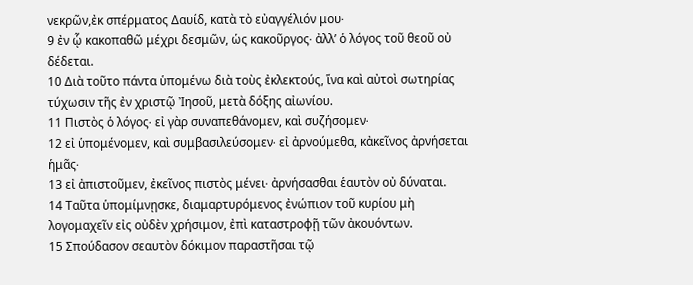νεκρῶν,ἐκ σπέρματος Δαυίδ, κατὰ τὸ εὐαγγέλιόν μου∙
9 ἐν ᾧ κακοπαθῶ μέχρι δεσμῶν, ὡς κακοῦργος∙ ἀλλ’ ὁ λόγος τοῦ θεοῦ οὐ δέδεται.
10 Διὰ τοῦτο πάντα ὑπομένω διὰ τοὺς ἐκλεκτούς, ἵνα καὶ αὐτοὶ σωτηρίας τύχωσιν τῆς ἐν χριστῷ Ἰησοῦ, μετὰ δόξης αἰωνίου.
11 Πιστὸς ὁ λόγος∙ εἰ γὰρ συναπεθάνομεν, καὶ συζήσομεν∙
12 εἰ ὑπομένομεν, καὶ συμβασιλεύσομεν∙ εἰ ἀρνούμεθα, κἀκεῖνος ἀρνήσεται ἡμᾶς∙
13 εἰ ἀπιστοῦμεν, ἐκεῖνος πιστὸς μένει∙ ἀρνήσασθαι ἑαυτὸν οὐ δύναται.
14 Ταῦτα ὑπομίμνῃσκε, διαμαρτυρόμενος ἐνώπιον τοῦ κυρίου μὴ λογομαχεῖν εἰς οὐδὲν χρήσιμον, ἐπὶ καταστροφῇ τῶν ἀκουόντων.
15 Σπούδασον σεαυτὸν δόκιμον παραστῆσαι τῷ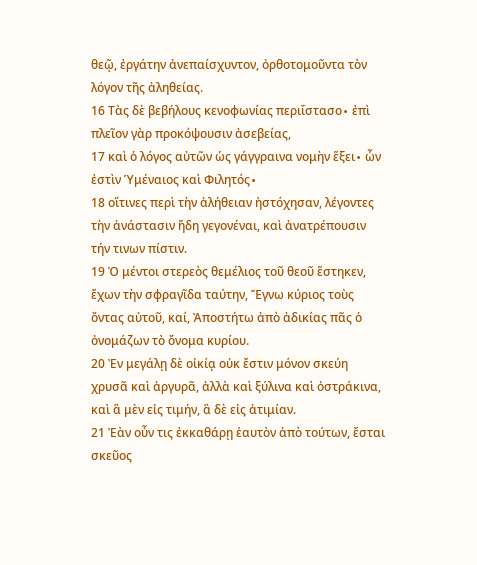θεῷ, ἐργάτην ἀνεπαίσχυντον, ὀρθοτομοῦντα τὸν λόγον τῆς ἀληθείας.
16 Τὰς δὲ βεβήλους κενοφωνίας περιΐστασο∙ ἐπὶ πλεῖον γὰρ προκόψουσιν ἀσεβείας,
17 καὶ ὁ λόγος αὐτῶν ὡς γάγγραινα νομὴν ἕξει∙ ὧν ἐστὶν Ὑμέναιος καὶ Φιλητός∙
18 οἵτινες περὶ τὴν ἀλήθειαν ἠστόχησαν, λέγοντες τὴν ἀνάστασιν ἤδη γεγονέναι, καὶ ἀνατρέπουσιν τήν τινων πίστιν.
19 Ὁ μέντοι στερεὸς θεμέλιος τοῦ θεοῦ ἕστηκεν, ἔχων τὴν σφραγῖδα ταύτην, Ἔγνω κύριος τοὺς ὄντας αὐτοῦ, καί, Ἀποστήτω ἀπὸ ἀδικίας πᾶς ὁ ὀνομάζων τὸ ὄνομα κυρίου.
20 Ἐν μεγάλῃ δὲ οἰκίᾳ οὐκ ἔστιν μόνον σκεύη χρυσᾶ καὶ ἀργυρᾶ, ἀλλὰ καὶ ξύλινα καὶ ὀστράκινα, καὶ ἃ μὲν εἰς τιμήν, ἃ δὲ εἰς ἀτιμίαν.
21 Ἐὰν οὖν τις ἐκκαθάρῃ ἑαυτὸν ἀπὸ τούτων, ἔσται σκεῦος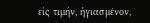εἰς τιμήν, ἡγιασμένον,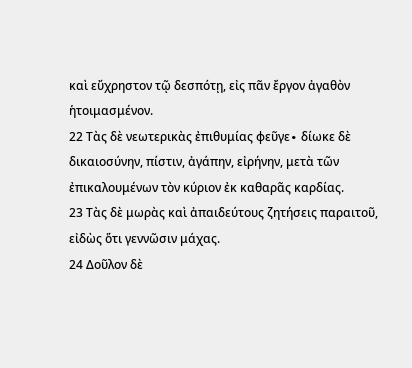καὶ εὔχρηστον τῷ δεσπότῃ, εἰς πᾶν ἔργον ἀγαθὸν ἡτοιμασμένον.
22 Τὰς δὲ νεωτερικὰς ἐπιθυμίας φεῦγε∙ δίωκε δὲ δικαιοσύνην, πίστιν, ἀγάπην, εἰρήνην, μετὰ τῶν ἐπικαλουμένων τὸν κύριον ἐκ καθαρᾶς καρδίας.
23 Τὰς δὲ μωρὰς καὶ ἀπαιδεύτους ζητήσεις παραιτοῦ, εἰδὼς ὅτι γεννῶσιν μάχας.
24 Δοῦλον δὲ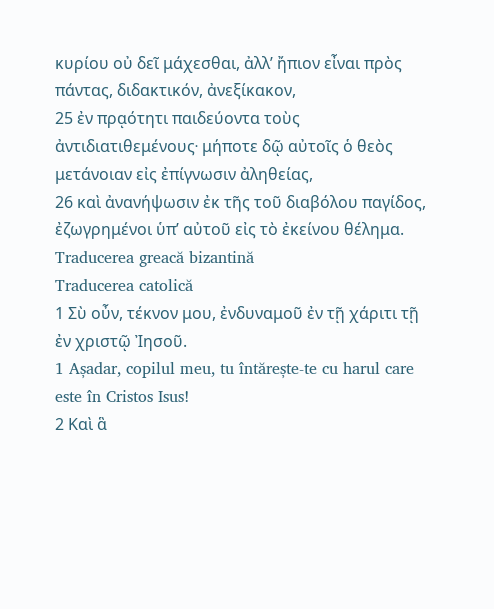κυρίου οὐ δεῖ μάχεσθαι, ἀλλ’ ἤπιον εἶναι πρὸς πάντας, διδακτικόν, ἀνεξίκακον,
25 ἐν πρᾳότητι παιδεύοντα τοὺς ἀντιδιατιθεμένους∙ μήποτε δῷ αὐτοῖς ὁ θεὸς μετάνοιαν εἰς ἐπίγνωσιν ἀληθείας,
26 καὶ ἀνανήψωσιν ἐκ τῆς τοῦ διαβόλου παγίδος, ἐζωγρημένοι ὑπ’ αὐτοῦ εἰς τὸ ἐκείνου θέλημα.
Traducerea greacă bizantină
Traducerea catolică
1 Σὺ οὖν, τέκνον μου, ἐνδυναμοῦ ἐν τῇ χάριτι τῇ ἐν χριστῷ Ἰησοῦ.
1 Așadar, copilul meu, tu întărește-te cu harul care este în Cristos Isus!
2 Καὶ ἃ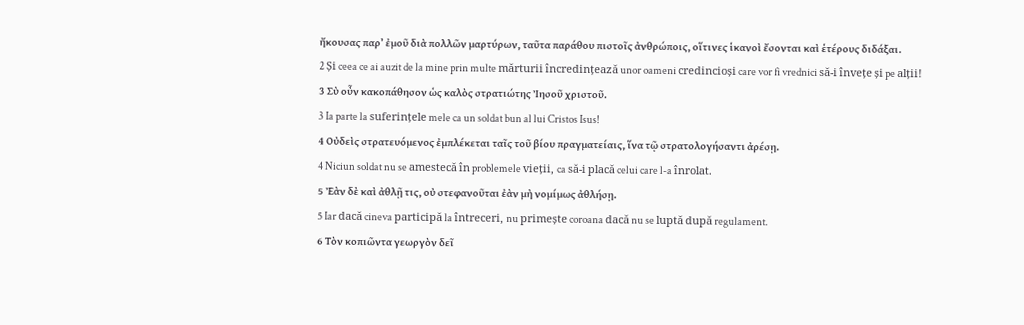ἤκουσας παρ’ ἐμοῦ διὰ πολλῶν μαρτύρων, ταῦτα παράθου πιστοῖς ἀνθρώποις, οἵτινες ἱκανοὶ ἔσονται καὶ ἑτέρους διδάξαι.
2 Și ceea ce ai auzit de la mine prin multe mărturii încredințează unor oameni credincioși care vor fi vrednici să-i învețe și pe alții!
3 Σὺ οὖν κακοπάθησον ὡς καλὸς στρατιώτης Ἰησοῦ χριστοῦ.
3 Ia parte la suferințele mele ca un soldat bun al lui Cristos Isus!
4 Οὐδεὶς στρατευόμενος ἐμπλέκεται ταῖς τοῦ βίου πραγματείαις, ἵνα τῷ στρατολογήσαντι ἀρέσῃ.
4 Niciun soldat nu se amestecă în problemele vieții, ca să-i placă celui care l-a înrolat.
5 Ἐὰν δὲ καὶ ἀθλῇ τις, οὐ στεφανοῦται ἐὰν μὴ νομίμως ἀθλήσῃ.
5 Iar dacă cineva participă la întreceri, nu primește coroana dacă nu se luptă după regulament.
6 Τὸν κοπιῶντα γεωργὸν δεῖ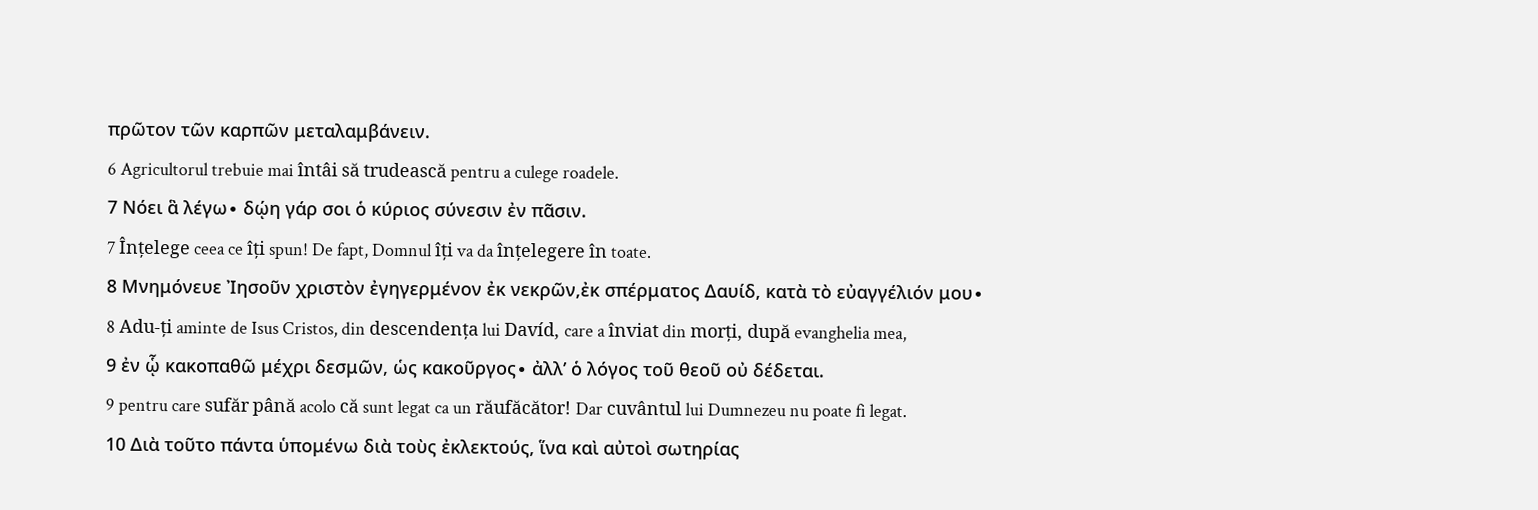πρῶτον τῶν καρπῶν μεταλαμβάνειν.
6 Agricultorul trebuie mai întâi să trudească pentru a culege roadele.
7 Νόει ἃ λέγω∙ δῴη γάρ σοι ὁ κύριος σύνεσιν ἐν πᾶσιν.
7 Înțelege ceea ce îți spun! De fapt, Domnul îți va da înțelegere în toate.
8 Μνημόνευε Ἰησοῦν χριστὸν ἐγηγερμένον ἐκ νεκρῶν,ἐκ σπέρματος Δαυίδ, κατὰ τὸ εὐαγγέλιόν μου∙
8 Adu-ți aminte de Isus Cristos, din descendența lui Davíd, care a înviat din morți, după evanghelia mea,
9 ἐν ᾧ κακοπαθῶ μέχρι δεσμῶν, ὡς κακοῦργος∙ ἀλλ’ ὁ λόγος τοῦ θεοῦ οὐ δέδεται.
9 pentru care sufăr până acolo că sunt legat ca un răufăcător! Dar cuvântul lui Dumnezeu nu poate fi legat.
10 Διὰ τοῦτο πάντα ὑπομένω διὰ τοὺς ἐκλεκτούς, ἵνα καὶ αὐτοὶ σωτηρίας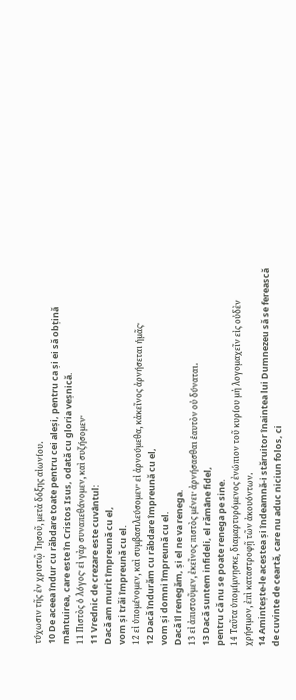τύχωσιν τῆς ἐν χριστῷ Ἰησοῦ, μετὰ δόξης αἰωνίου.
10 De aceea îndur cu răbdare toate pentru cei aleși, pentru ca și ei să obțină mântuirea, care este în Cristos Isus, odată cu gloria veșnică.
11 Πιστὸς ὁ λόγος∙ εἰ γὰρ συναπεθάνομεν, καὶ συζήσομεν∙
11 Vrednic de crezare este cuvântul:
Dacă am murit împreună cu el,
vom și trăi împreună cu el.
12 εἰ ὑπομένομεν, καὶ συμβασιλεύσομεν∙ εἰ ἀρνούμεθα, κἀκεῖνος ἀρνήσεται ἡμᾶς∙
12 Dacă îndurăm cu răbdare împreună cu el,
vom și domni împreună cu el.
Dacă îl renegăm, și el ne va renega.
13 εἰ ἀπιστοῦμεν, ἐκεῖνος πιστὸς μένει∙ ἀρνήσασθαι ἑαυτὸν οὐ δύναται.
13 Dacă suntem infideli, el rămâne fidel,
pentru că nu se poate renega pe sine.
14 Ταῦτα ὑπομίμνῃσκε, διαμαρτυρόμενος ἐνώπιον τοῦ κυρίου μὴ λογομαχεῖν εἰς οὐδὲν χρήσιμον, ἐπὶ καταστροφῇ τῶν ἀκουόντων.
14 Amintește-le acestea și îndeamnă-i stăruitor înaintea lui Dumnezeu să se ferească de cuvinte de ceartă, care nu aduc niciun folos, ci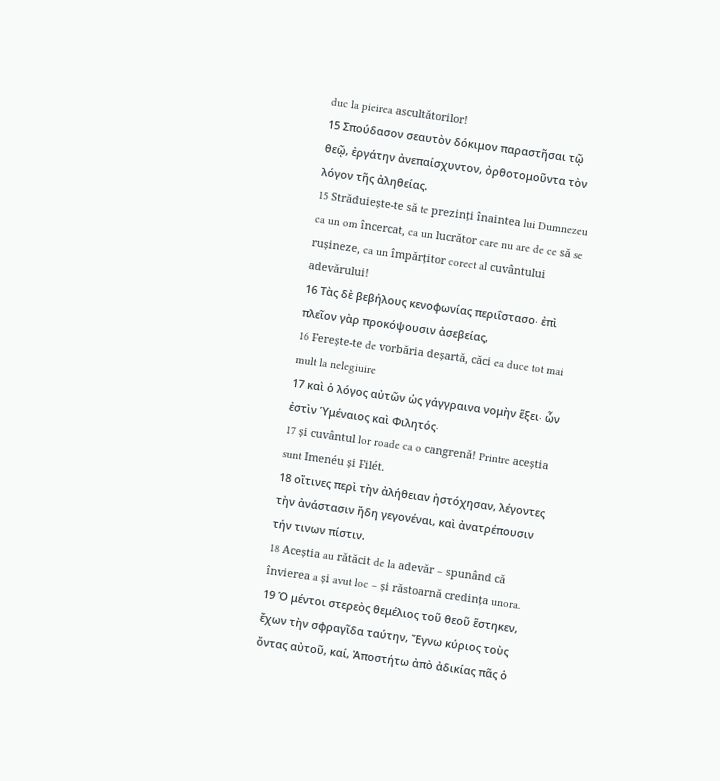duc la pieirea ascultătorilor!
15 Σπούδασον σεαυτὸν δόκιμον παραστῆσαι τῷ θεῷ, ἐργάτην ἀνεπαίσχυντον, ὀρθοτομοῦντα τὸν λόγον τῆς ἀληθείας.
15 Străduiește-te să te prezinți înaintea lui Dumnezeu ca un om încercat, ca un lucrător care nu are de ce să se rușineze, ca un împărțitor corect al cuvântului adevărului!
16 Τὰς δὲ βεβήλους κενοφωνίας περιΐστασο∙ ἐπὶ πλεῖον γὰρ προκόψουσιν ἀσεβείας,
16 Ferește-te de vorbăria deșartă, căci ea duce tot mai mult la nelegiuire
17 καὶ ὁ λόγος αὐτῶν ὡς γάγγραινα νομὴν ἕξει∙ ὧν ἐστὶν Ὑμέναιος καὶ Φιλητός∙
17 și cuvântul lor roade ca o cangrenă! Printre aceștia sunt Imenéu și Filét.
18 οἵτινες περὶ τὴν ἀλήθειαν ἠστόχησαν, λέγοντες τὴν ἀνάστασιν ἤδη γεγονέναι, καὶ ἀνατρέπουσιν τήν τινων πίστιν.
18 Aceștia au rătăcit de la adevăr – spunând că învierea a și avut loc – și răstoarnă credința unora.
19 Ὁ μέντοι στερεὸς θεμέλιος τοῦ θεοῦ ἕστηκεν, ἔχων τὴν σφραγῖδα ταύτην, Ἔγνω κύριος τοὺς ὄντας αὐτοῦ, καί, Ἀποστήτω ἀπὸ ἀδικίας πᾶς ὁ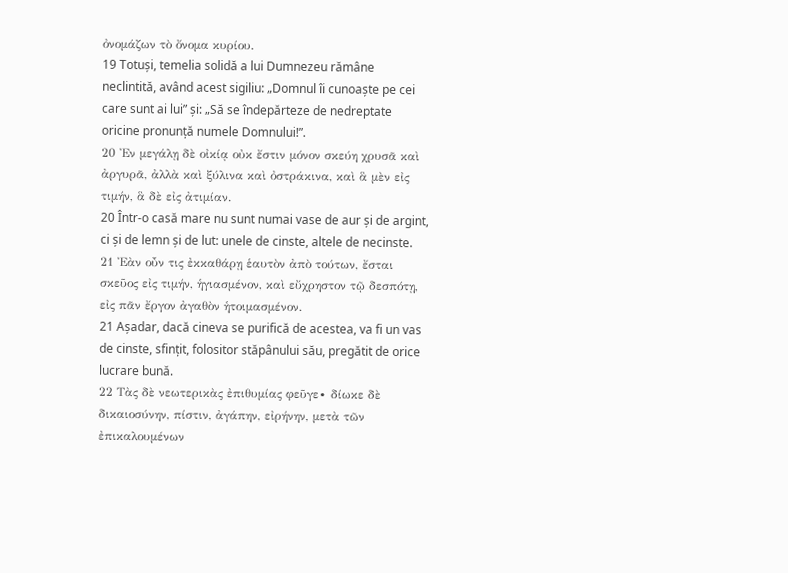ὀνομάζων τὸ ὄνομα κυρίου.
19 Totuși, temelia solidă a lui Dumnezeu rămâne neclintită, având acest sigiliu: „Domnul îi cunoaște pe cei care sunt ai lui” și: „Să se îndepărteze de nedreptate oricine pronunță numele Domnului!”.
20 Ἐν μεγάλῃ δὲ οἰκίᾳ οὐκ ἔστιν μόνον σκεύη χρυσᾶ καὶ ἀργυρᾶ, ἀλλὰ καὶ ξύλινα καὶ ὀστράκινα, καὶ ἃ μὲν εἰς τιμήν, ἃ δὲ εἰς ἀτιμίαν.
20 Într-o casă mare nu sunt numai vase de aur și de argint, ci și de lemn și de lut: unele de cinste, altele de necinste.
21 Ἐὰν οὖν τις ἐκκαθάρῃ ἑαυτὸν ἀπὸ τούτων, ἔσται σκεῦος εἰς τιμήν, ἡγιασμένον, καὶ εὔχρηστον τῷ δεσπότῃ, εἰς πᾶν ἔργον ἀγαθὸν ἡτοιμασμένον.
21 Așadar, dacă cineva se purifică de acestea, va fi un vas de cinste, sfințit, folositor stăpânului său, pregătit de orice lucrare bună.
22 Τὰς δὲ νεωτερικὰς ἐπιθυμίας φεῦγε∙ δίωκε δὲ δικαιοσύνην, πίστιν, ἀγάπην, εἰρήνην, μετὰ τῶν ἐπικαλουμένων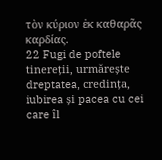τὸν κύριον ἐκ καθαρᾶς καρδίας.
22 Fugi de poftele tinereții, urmărește dreptatea, credința, iubirea și pacea cu cei care îl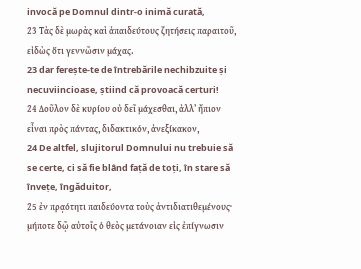invocă pe Domnul dintr-o inimă curată,
23 Τὰς δὲ μωρὰς καὶ ἀπαιδεύτους ζητήσεις παραιτοῦ, εἰδὼς ὅτι γεννῶσιν μάχας.
23 dar ferește-te de întrebările nechibzuite și necuviincioase, știind că provoacă certuri!
24 Δοῦλον δὲ κυρίου οὐ δεῖ μάχεσθαι, ἀλλ’ ἤπιον εἶναι πρὸς πάντας, διδακτικόν, ἀνεξίκακον,
24 De altfel, slujitorul Domnului nu trebuie să se certe, ci să fie blând față de toți, în stare să învețe, îngăduitor,
25 ἐν πρᾳότητι παιδεύοντα τοὺς ἀντιδιατιθεμένους∙ μήποτε δῷ αὐτοῖς ὁ θεὸς μετάνοιαν εἰς ἐπίγνωσιν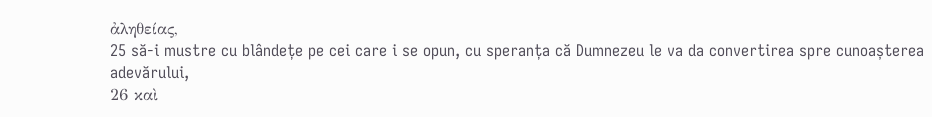ἀληθείας,
25 să-i mustre cu blândețe pe cei care i se opun, cu speranța că Dumnezeu le va da convertirea spre cunoașterea adevărului,
26 καὶ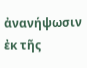ἀνανήψωσιν ἐκ τῆς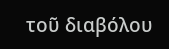τοῦ διαβόλου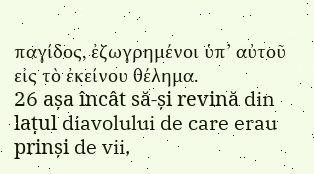παγίδος, ἐζωγρημένοι ὑπ’ αὐτοῦ εἰς τὸ ἐκείνου θέλημα.
26 așa încât să-și revină din lațul diavolului de care erau prinși de vii,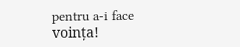pentru a-i face voința!